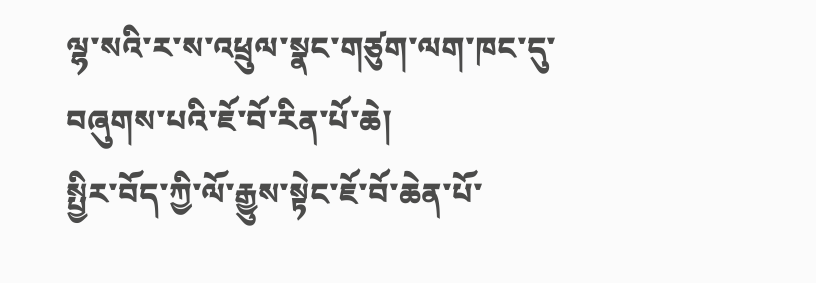ལྷ་སའི་ར་ས་འཕྲུལ་སྣང་གཙུག་ལག་ཁང་དུ་བཞུགས་པའི་ཇོ་བོ་རིན་པོ་ཆེ།
སྤྱིར་བོད་ཀྱི་ལོ་རྒྱུས་སྟེང་ཇོ་བོ་ཆེན་པོ་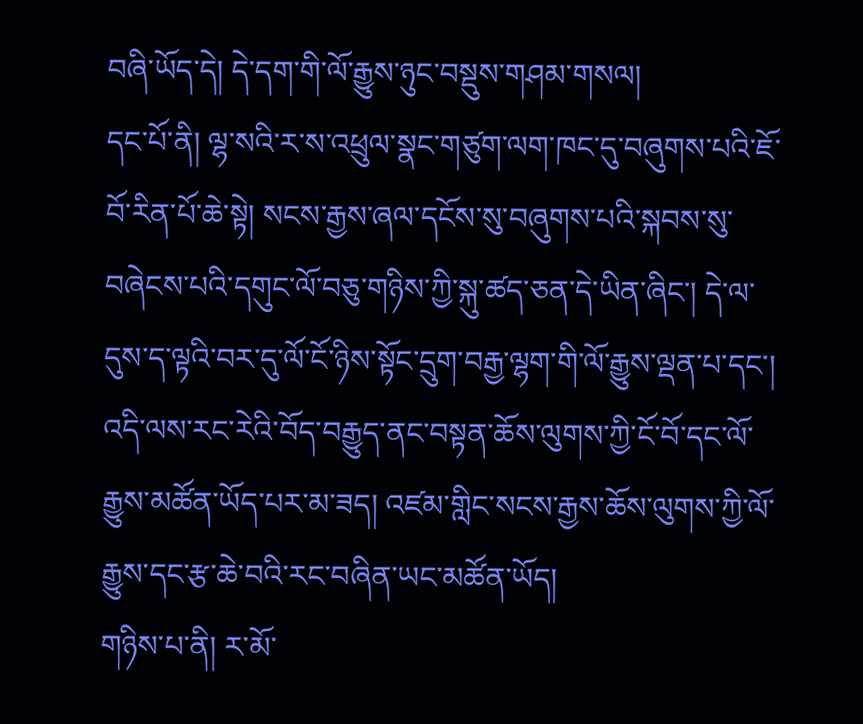བཞི་ཡོད་དེ། དེ་དག་གི་ལོ་རྒྱུས་ཉུང་བསྡུས་གཤམ་གསལ།
དང་པོ་ནི། ལྷ་སའི་ར་ས་འཕྲུལ་སྣང་གཙུག་ལག་ཁང་དུ་བཞུགས་པའི་ཇོ་བོ་རིན་པོ་ཆེ་སྟེ། སངས་རྒྱས་ཞལ་དངོས་སུ་བཞུགས་པའི་སྐབས་སུ་བཞེངས་པའི་དགུང་ལོ་བཅུ་གཉིས་ཀྱི་སྐུ་ཚད་ཅན་དེ་ཡིན་ཞིང་། དེ་ལ་དུས་ད་ལྟའི་བར་དུ་ལོ་ངོ་ཉིས་སྟོང་དྲུག་བརྒྱ་ལྷག་གི་ལོ་རྒྱུས་ལྡན་པ་དང་། འདི་ལས་རང་རེའི་བོད་བརྒྱུད་ནང་བསྟན་ཆོས་ལུགས་ཀྱི་ངོ་བོ་དང་ལོ་རྒྱུས་མཚོན་ཡོད་པར་མ་ཟད། འཛམ་གླིང་སངས་རྒྱས་ཆོས་ལུགས་ཀྱི་ལོ་རྒྱུས་དང་རྩ་ཆེ་བའི་རང་བཞིན་ཡང་མཚོན་ཡོད།
གཉིས་པ་ནི། ར་མོ་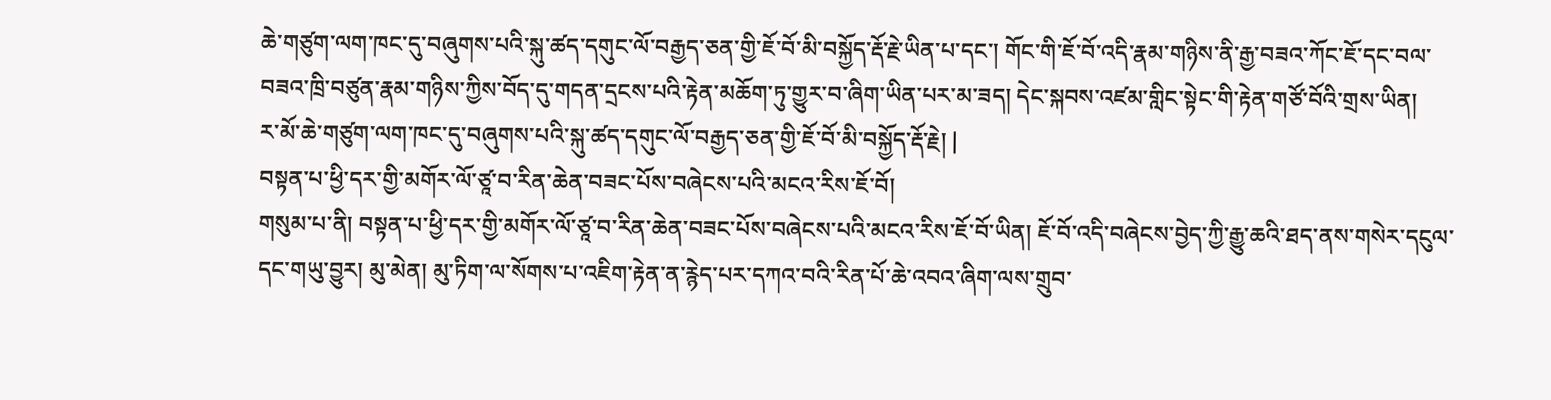ཆེ་གཙུག་ལག་ཁང་དུ་བཞུགས་པའི་སྐུ་ཚད་དགུང་ལོ་བརྒྱད་ཅན་གྱི་ཇོ་བོ་མི་བསྐྱོད་རྡོ་རྗེ་ཡིན་པ་དང་། གོང་གི་ཇོ་བོ་འདི་རྣམ་གཉིས་ནི་རྒྱ་བཟའ་ཀོང་ཇོ་དང་བལ་བཟའ་ཁྲི་བཙུན་རྣམ་གཉིས་ཀྱིས་བོད་དུ་གདན་དྲངས་པའི་རྟེན་མཆོག་ཏུ་གྱུར་བ་ཞིག་ཡིན་པར་མ་ཟད། དེང་སྐབས་འཛམ་གླིང་སྟེང་གི་རྟེན་གཙོ་བོའི་གྲས་ཡིན།
ར་མོ་ཆེ་གཙུག་ལག་ཁང་དུ་བཞུགས་པའི་སྐུ་ཚད་དགུང་ལོ་བརྒྱད་ཅན་གྱི་ཇོ་བོ་མི་བསྐྱོད་རྡོ་རྗེ། |
བསྟན་པ་ཕྱི་དར་གྱི་མགོར་ལོ་ཙཱ་བ་རིན་ཆེན་བཟང་པོས་བཞེངས་པའི་མངའ་རིས་ཇོ་བོ།
གསུམ་པ་ནི། བསྟན་པ་ཕྱི་དར་གྱི་མགོར་ལོ་ཙཱ་བ་རིན་ཆེན་བཟང་པོས་བཞེངས་པའི་མངའ་རིས་ཇོ་བོ་ཡིན། ཇོ་བོ་འདི་བཞེངས་བྱེད་ཀྱི་རྒྱུ་ཆའི་ཐད་ནས་གསེར་དངུལ་དང་གཡུ་བྱུར། མུ་མེན། མུ་ཏིག་ལ་སོགས་པ་འཇིག་རྟེན་ན་རྙེད་པར་དཀའ་བའི་རིན་པོ་ཆེ་འབའ་ཞིག་ལས་གྲུབ་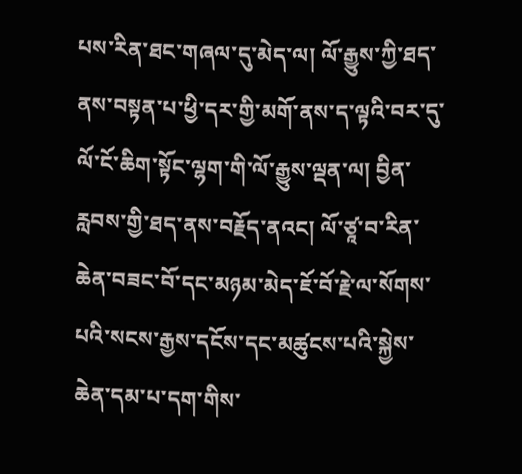པས་རིན་ཐང་གཞལ་དུ་མེད་ལ། ལོ་རྒྱུས་ཀྱི་ཐད་ནས་བསྟན་པ་ཕྱི་དར་གྱི་མགོ་ནས་ད་ལྟའི་བར་དུ་ལོ་ངོ་ཆིག་སྟོང་ལྷག་གི་ལོ་རྒྱུས་ལྡན་ལ། བྱིན་རླབས་གྱི་ཐད་ནས་བརྗོད་ནའང། ལོ་ཙཱ་བ་རིན་ཆེན་བཟང་བོ་དང་མཉམ་མེད་ཇོ་བོ་རྗེ་ལ་སོགས་པའི་སངས་རྒྱས་དངོས་དང་མཚུངས་པའི་སྐྱེས་ཆེན་དམ་པ་དག་གིས་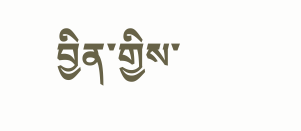བྱིན་གྱིས་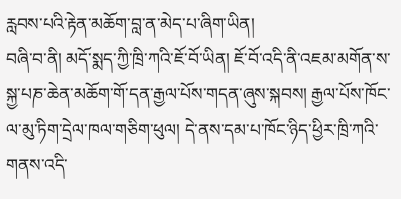རླབས་པའི་རྟེན་མཆོག་བླ་ན་མེད་པ་ཞིག་ཡིན།
བཞི་བ་ནི། མདོ་སྨད་ཀྱི་ཁྲི་ཀའི་ཇོ་བོ་ཡིན། ཇོ་བོ་འདི་ནི་འཇམ་མགོན་ས་སྐྱ་པཎ་ཆེན་མཆོག་གོ་དན་རྒྱལ་པོས་གདན་ཞུས་སྐབས། རྒྱལ་པོས་ཁོང་ལ་མུ་ཏིག་དྲེལ་ཁལ་གཅིག་ཕུལ། དེ་ནས་དམ་པ་ཁོང་ཉིད་ཕྱིར་ཁྲི་ཀའི་གནས་འདི་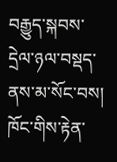བརྒྱུད་སྐབས་དྲེལ་ཉལ་བསྡད་ནས་མ་སོང་བས། ཁོང་གིས་རྟེན་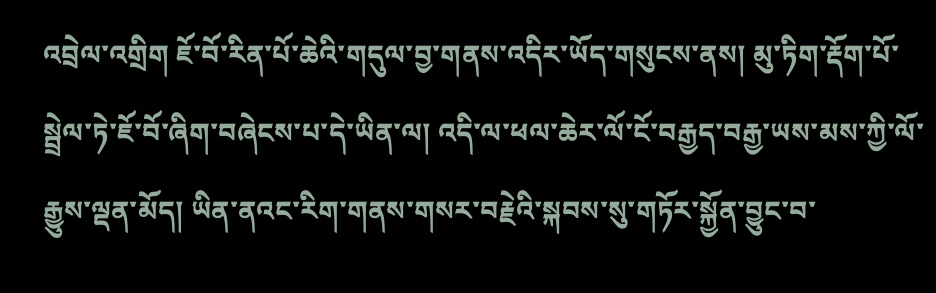འབྲེལ་འགྲིག ཇོ་བོ་རིན་པོ་ཆེའི་གདུལ་བྱ་གནས་འདིར་ཡོད་གསུངས་ནས། མུ་ཏིག་རྡོག་པོ་སྦྲེལ་ཏེ་ཇོ་བོ་ཞིག་བཞེངས་པ་དེ་ཡིན་ལ། འདི་ལ་ཕལ་ཆེར་ལོ་ངོ་བརྒྱད་བརྒྱ་ཡས་མས་ཀྱི་ལོ་རྒྱུས་ལྡན་མོད། ཡིན་ནའང་རིག་གནས་གསར་བརྗེའི་སྐབས་སུ་གཏོར་སྐྱོན་བྱུང་བ་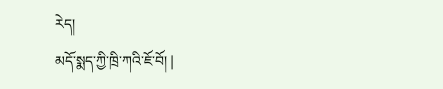རེད།
མདོ་སྨད་ཀྱི་ཁྲི་ཀའི་ཇོ་བོ། |